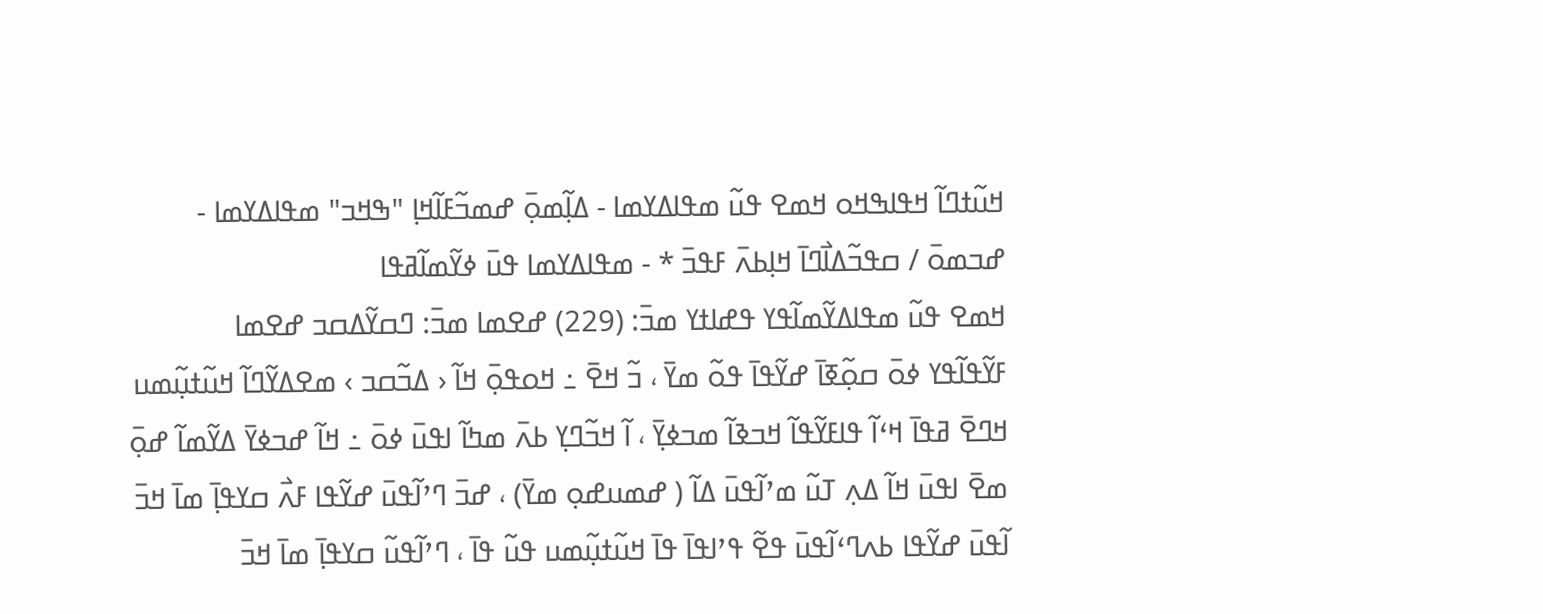ߞߎ߬ߙߣߊ߬ ߞߟߊߒߞߋ ߞߘߐ ߟߎ߬ ߘߟߊߡߌߘߊ - ߡߊ߲߬ߘߋ߲߫ ߝߘߏ߬ߓߊ߬ߞߊ߲ "ߒߞߏ" ߘߟߊߡߌߘߊ - ߝߏߘߋ߫ / ߛߟߏ߬ߡߊ߯ߣߊ߫ ߞߊ߲ߕߍ߫ ߓߟߏ߫ * - ߘߟߊߡߌߘߊ ߟߎ߫ ߦߌ߬ߘߊ߬ߥߟߊ
ߞߘߐ ߟߎ߬ ߘߟߊߡߌ߬ߘߊ߬ߟߌ ߟߝߊߙߌ ߘߏ߫: (229) ߝߐߘߊ ߘߏ߫: ߣߛߌ߬ߡߛߏ ߝߐߘߊ
ߓߌ߬ߟߊ߬ߟߌ ߦߋ߫ ߛߋ߲߬ߧߊ߫ ߝߌ߬ߟߊ߫ ߟߋ߬ ߘߌ߫ ، ߏ߬ ߞߐ߫ ߸ ߞߋߟߋ߲߫ ߞߊ߬ ‹ ߡߏ߬ߛߏ › ߘߐߡߌ߬ߣߊ߬ ߞߎ߬ߙߎ߲߬ߘߎ ߞߣߐ߫ ߥߟߊ߫ ߞߵߊ߬ ߟߊߓߌ߬ߟߊ߬ ߞߏߢߊ߬ ߘߏߦߌ߲߫ ، ߊ߬ ߞߏ߬ߣߌ߲ ߕߍ߫ ߘߤߊ߬ ߊߟߎ߫ ߦߋ߫ ߸ ߞߊ߬ ߝߏߦߌ߫ ߡߌ߬ߘߊ߬ ߝߋ߲߫ ߘߐ߫ ߊߟߎ߫ ߞߊ߬ ߡߍ߲ ߠߎ߬ ߘߴߊ߬ߟߎ߫ ߡߊ߬ ( ߝߘߎߝߋ߲ ߘߌ߫) ، ߝߏ߫ ߣߴߊ߬ߟߎ߫ ߝߌ߬ߟߊ ߓߍ߯ ߛߌߟߊ߲߫ ߘߊ߫ ߞߏ߫ ߊ߬ߟߎ߫ ߝߌ߬ߟߊ ߕߍߣߵߊ߬ߟߎ߫ ߟߐ߬ ߟߴߊߟߊ߫ ߟߊ߫ ߞߎ߬ߙߎ߲߬ߘߎ ߟߎ߬ ߟߊ߫ ، ߣߴߊ߬ߟߎ߬ ߛߌߟߊ߲߫ ߘߊ߫ ߞߏ߫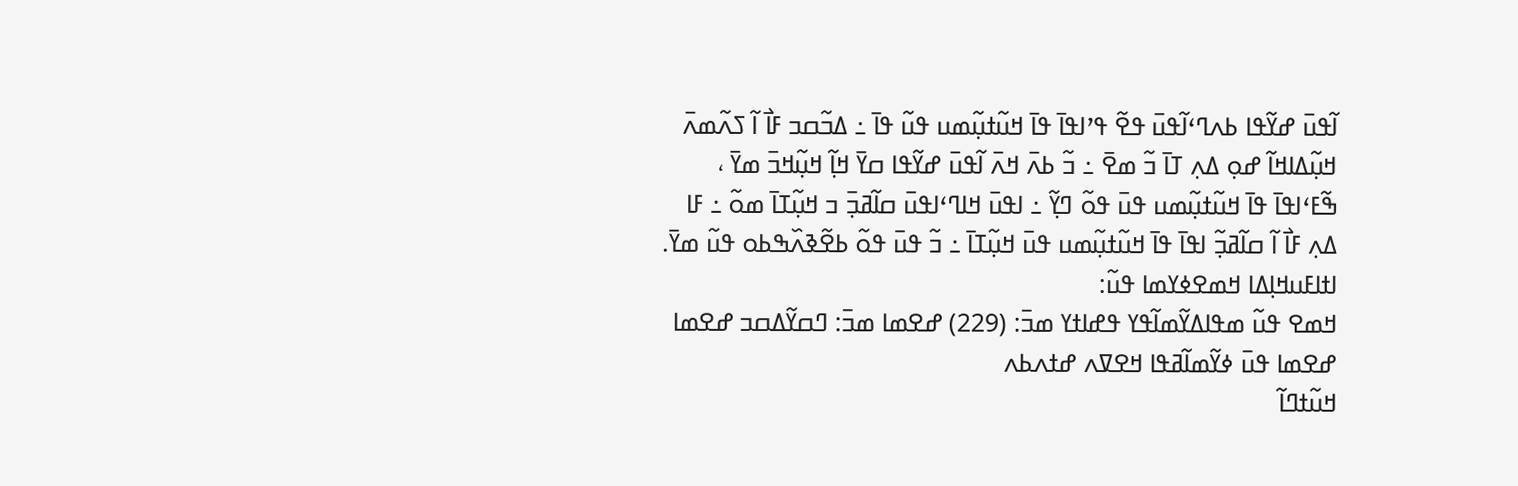ߊ߬ߟߎ߫ ߝߌ߬ߟߊ ߕߍߣߵߊ߬ߟߎ߫ ߟߐ߬ ߟߴߊߟߊ߫ ߟߊ߫ ߞߎ߬ߙߎ߲߬ߘߎ ߟߎ߬ ߟߊ߫ ߸ ߡߏ߬ߛߏ ߓߊ߯ ߊ߬ ߖߍ߬ߘߍ߫ ߞߎ߲߬ߡߊߞߊ߬ ߝߋ߲ ߡߍ߲ ߠߊ߫ ߏ߬ ߘߐ߫ ߸ ߏ߬ ߕߍ߫ ߞߍ߫ ߊ߬ߟߎ߫ ߝߌ߬ߟߊ ߛߌ߫ ߞߊ߲߬ ߞߎ߲߬ߞߏ߫ ߘߌ߫ ، ߒ߬ߓߵߊߟߊ߫ ߟߊ߫ ߞߎ߬ߙߎ߲߬ߘߎ ߟߎ߫ ߟߋ߬ ߣߌ߲߬ ߸ ߊߟߎ߫ ߞߊߣߵߊߟߎ߫ ߛߊ߬ߥߏ߲߫ ߏ ߞߎ߲߬ߠߊ߫ ߘߋ߬ ߸ ߓߊ ߡߍ߲ ߓߊ߯ ߊ߬ ߛߊ߬ߥߏ߲߬ ߊߟߊ߫ ߟߊ߫ ߞߎ߬ߙߎ߲߬ߘߎ ߟߎ߫ ߞߎ߲߬ߠߊ߫ ߸ ߏ߬ ߟߎ߫ ߟߋ߬ ߕߐ߬ߢߍ߰ߒߕߋ ߟߎ߬ ߘߌ߫.
ߊߙߊߓߎߞߊ߲ߡߊ ߞߘߐߦߌߘߊ ߟߎ߬:
ߞߘߐ ߟߎ߬ ߘߟߊߡߌ߬ߘߊ߬ߟߌ ߟߝߊߙߌ ߘߏ߫: (229) ߝߐߘߊ ߘߏ߫: ߣߛߌ߬ߡߛߏ ߝߐߘߊ
ߝߐߘߊ ߟߎ߫ ߦߌ߬ߘߊ߬ߥߟߊ ߞߐߜߍ ߝߙߍߕߍ
ߞߎ߬ߙߣߊ߬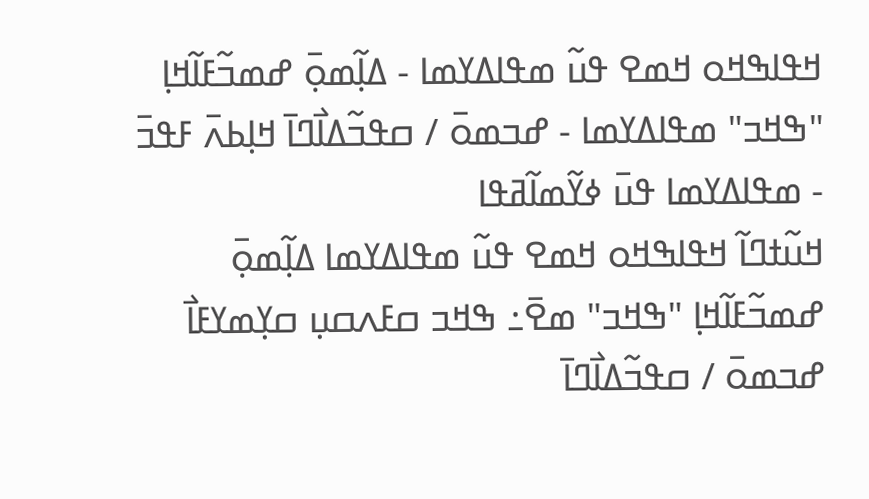ߞߟߊߒߞߋ ߞߘߐ ߟߎ߬ ߘߟߊߡߌߘߊ - ߡߊ߲߬ߘߋ߲߫ ߝߘߏ߬ߓߊ߬ߞߊ߲ "ߒߞߏ" ߘߟߊߡߌߘߊ - ߝߏߘߋ߫ / ߛߟߏ߬ߡߊ߯ߣߊ߫ ߞߊ߲ߕߍ߫ ߓߟߏ߫ - ߘߟߊߡߌߘߊ ߟߎ߫ ߦߌ߬ߘߊ߬ߥߟߊ
ߞߎ߬ߙߣߊ߬ ߞߟߊߒߞߋ ߞߘߐ ߟߎ߬ ߘߟߊߡߌߘߊ ߡߊ߲߬ߘߋ߲߫ ߝߘߏ߬ߓߊ߬ߞߊ߲ "ߒߞߏ" ߘߐ߫߸ ߒߞߏ ߛߓߍߛߎ߲ ߛߌ߲ߘߌߓߊ߯ ߝߏߘߋ߫ / ߛߟߏ߬ߡߊ߯ߣߊ߫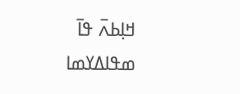ߞߊ߲ߕߍ߫ ߟߊ߫ ߘߟߊߡߌߘߊ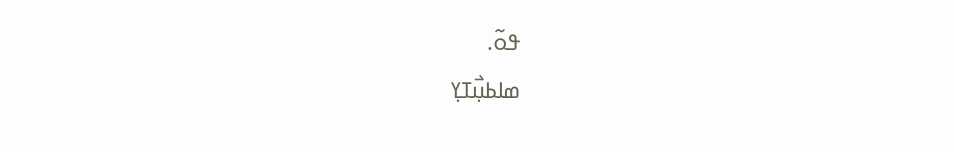ߟߋ߬.
ߘߊߕߎ߲߯ߠߌ߲